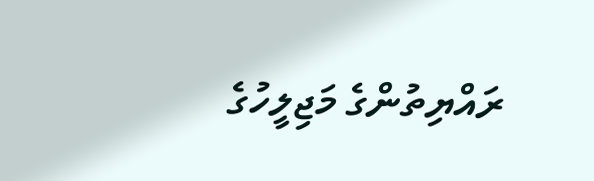ރައްޔިތުންގެ މަޖިލީހުގެ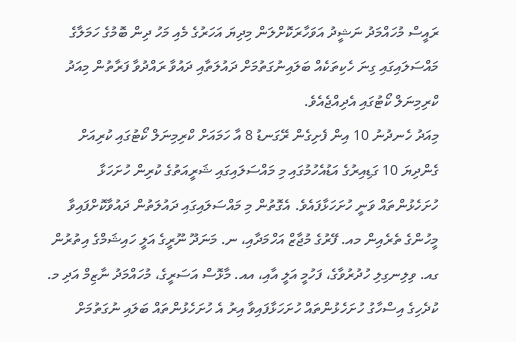ރައީސް މުހައްމަދު ނަޝީދު އަވަހާރަކޮށްލަން މިދިޔަ އަހަރުގެ މެއި މަހު ދިން ބޮމުގެ ހަމަލާގެ މައްސަލައިގައި ގިނަ ހެކިތަކެއް ބަލައިނުގަތުމަށް ދައުލަތާއި ދައުވާ ރައްދުވާ ފަރާތުން މިއަދު ކްރިމިނަލް ކޯޓުގައި އެދިއްޖެއެވެ.
މިއަދު ހެނދުނު 10 އިން ފެށިގެން ރޭގަނޑު 8 އާ ހަމައަށް ކްރިމިނަލް ކޯޓުގައި ކުރިއަށް ގެންދިޔަ 10 ގަޑިއިރުގެ އަޑުއެހުމުގައި މި މައްސަލައިގައި ޝަރީއަތުގެ ކުރިން ހުށަހަޅާ ހުށަހެޅުންތައް ވަނީ ހުށަހަޅާފައެވެ. އެގޮތުން މި މައްސަލައިގައި ދައުލަތުން ދައުވާކޮށްފައިވާ މީހުންގެ ތެރެއިން މއ. ފޭރުގެ މުޖާޒް އަހްމަދާއި، ނ. މަނަދޫ ނޫރީގެ އަލީ ހައިޝަމްގެ އިތުރުން ގއ. ވިލިނގިލި ހުދުރުވާގެ، ފަހުމީ އަލީ އާއި، އއ. މާޅޮސް އަސަރީގެ، މުހައްމަދު ނާޒިމް އަދި މ. ކުދެހިގެ އިސްހާގު ހުށަހެޅުންތައް ހުށަހަޅާފައިވާ އިރު އެ ހުށަހެޅުންތައް ބަލައި ނުގަތުމަށް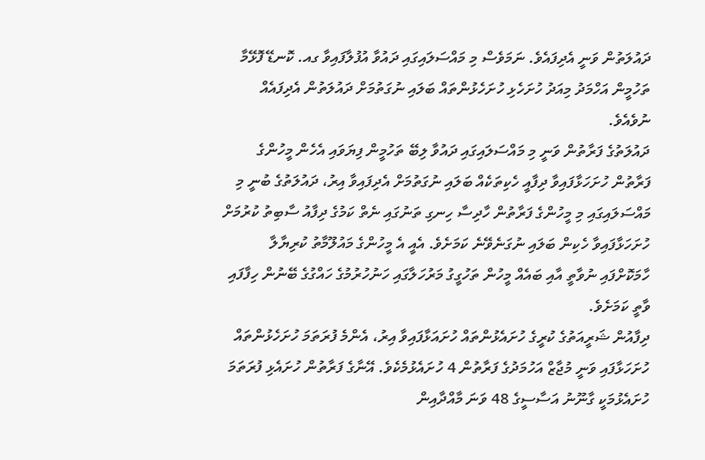ދައުލަތުން ވަނީ އެދިފައެވެ. ނަމަވެސް މި މައްސަލައިގައި ދައުވާ އުފުލާފައިވާ ގއ. ކޮނޑޭ ފޮޅޭމާ ތަހުމީން އަހްމަދު މިއަދު ހުށަހެޅި ހުށަހެޅުންތައް ބަލައި ނުގަތުމަށް ދައުލަތުން އެދިފައެއް ނުވެއެވެ.
ދައުލަތުގެ ފަރާތުން ވަނީ މި މައްސަލައިގައި ދައުވާ ލިބޭ ތަހުމީން ފިޔަވައި އެހެން މީހުންގެ ފަރާތުން ހުށަހަޅާފައިވާ ދިފާއީ ހެކިތަކެއް ބަލައި ނުގަތުމަށް އެދިފައިވާ އިރު، ދައުލަތުގެ ބުނީ މި މައްސަލައިގައި މި މީހުންގެ ފަރާތުން ހާދިސާ ހިނގި ތަނުގައި ނެތް ކަމުގެ ދިފާއު ސާބިތު ކުރުމަށް ހުށަހަޅާފައިވާ ހެކިން ބަލައި ނުގަނެވޭނެ ކަމަށެވެ. އެއީ އެ މީހުންގެ މައުލޫމާތު ކުރިޔާލާ ހާމަކޮށްފައި ނުވާތީ އާއި ބައެއް މީހުން ތަހުގީގު މަރުހަލާގައި ހަނުހުރުމުގެ ހައްގުގެ ބޭނުން ހިފާފައި ވާތީ ކަމަށެވެ.
ދިފާއުން ޝަރީއަތުގެ ކުރީގެ ހުށައެޅުންތައް ހުށައަޅާފައިވާ އިރު، އެންމެ ފުރަތަމަ ހުށަހެޅުންތައް ހުށަހަޅާފައި ވަނީ މުޖާޒް އަހުމަދުގެ ފަރާތުން 4 ހުށައެޅުމެކެވެ. އޭނާގެ ފަރާތުން ހުށައެޅި ފުރަތަމަ ހުށައެޅުމަކީ ގާނޫނު އަސާސީގެ 48 ވަނަ މާއްދާއިން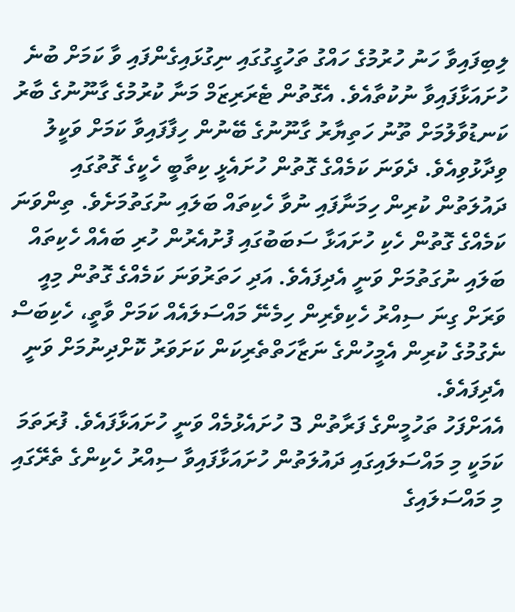ލިބިފައިވާ ހަނު ހުރުމުގެ ހައްގު ތަހުގީގުގައި ނިގުޅައިގެންފައި ވާ ކަމަށް ބުނެ ހުށައަޅާފައިވާ ނުކުތާއެވެ. އެގޮތުން ޓެރަރިޒަމް މަނާ ކުރުމުގެ ގާނޫނުގެ ބާރު ކަނޑުވާލުމަށް ތޫނު ހަތިޔާރު ގާނޫނުގެ ބޭނުން ހިފާފައިވާ ކަމަށް ވަކީލު ވިދާޅުވިއެވެ. ދެވަނަ ކަމެއްގެ ގޮތުން ހުށައެޅީ ކިތާބީ ހެކީގެ ގޮތުގައި ދައުލަތުން ކުރިން ހިމަނާފައި ނުވާ ހެކިތައް ބަލައި ނުގަތުމަށެވެ. ތިންވަނަ ކަމެއްގެ ގޮތުން ހެކި ހުށައަޅާ ސަބަބުގައި ފުށުއެރުން ހުރި ބައެއް ހެކިތައް ބަލައި ނުގަތުމަށް ވަނީ އެދިފައެވެ. އަދި ހަތަރުވަނަ ކަމެއްގެ ގޮތުން މިއީ ވަރަށް ގިނަ ސިއްރު ހެކިވެރިން ހިމެނޭ މައްސަލައެއް ކަމަށް ވާތީ، ހެކިބަސް ނެގުމުގެ ކުރިން އެމީހުންގެ ނަޒާހަތްތެރިކަން ކަށަވަރު ކޮށްދިނުމަށް ވަނީ އެދިފައެވެ.
އެއަށްފަހު ތަހުމީންގެ ފަރާތުން 3 ހުށައެޅުމެއް ވަނީ ހުށައަޅާފައެވެ. ފުރަތަމަ ކަމަކީ މި މައްސަލައިގައި ދައުލަތުން ހުށައަޅާފައިވާ ސިއްރު ހެކިންގެ ތެރޭގައި މި މައްސަލައިގެ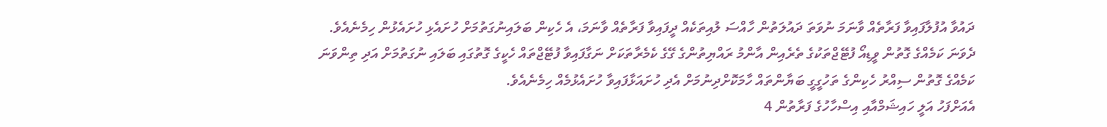ދައުވާ އުފުލާފައިވާ ފަރާތެއް ވާނަމަ ނުވަތަ ދައުލަތުން ހާއްސަ ލުއިތަކެއް ދީފައިވާ ފަރާތެއް ވާނަމަ، އެ ހެކިން ބަލައިނުގަތުމަށް ހުށައެޅި ހުށައެޅުން ހިމެނެއެވެ. ދެވަނަ ކަމެއްގެ ގޮތުން ވީޑިއޯ ފުޓޭޖްތަކުގެ ތެރެއިން އާންމު ރައްޔިތުންގެ ގޭގެ ކެމެރާތަކަށް ނަގާފައިވާ ފުޓޭޖްތައް ހެކީގެ ގޮތުގައި ބަލައި ނުގަތުމަށް އަދި ތިންވަނަ ކަމެއްގެ ގޮތުން ސިއްރު ހެކިންގެ ތަހުގީގީ ބަޔާންތައް ހާމަކޮށްދިނުމަށް އެދި ހުށައަޅާފައިވާ ހުށައެޅުމެއް ހިމެނެއެވެ.
އެއަށްފަހު އަލީ ހައިޝަމްއާއި އިސްހާހުގެ ފަރާތުން 4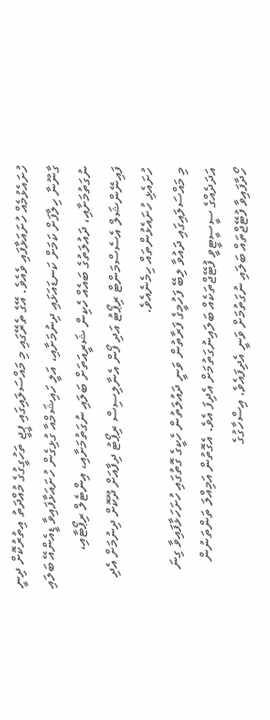ހުށައެޅުމެއް ހުށައަޅާފައި ވެއެވެ. އޭގެ ތެރޭގައި މި މައްސަލައިގައި ޕީޖީ ތަހުގީގުގެ މުއްދަތު އިތުރުކޮށް ދިނީ ގާނޫނާ ހިލާފަށް ކަމަށް ކަނޑައަޅައި ދިނުމަށާއި، އަލީ ހައިޝަމްއާ ގުޅިގެން ހުށައަޅާފައިވާ ޑީއެންއޭ ބަލައި ނުގަތުމަށާއި، ދައުލަތުގެ ބައެއް ހެކިން ޝަރީއަތަށް ބަލައި ނުގަތުމަށާއި، އިންޓެލް ރިޕޯޓާއި، ފައިނޭންޝަލް އެސެސްމަންޓް ރިޕޯޓު އަދި ފޯން އެނާލިސިސް ރިޕޯޓު ދިފާއަށް ދޫކޮށް ދިނުމަށް އެދި ހުށައެޅި ހުށައެޅުންތައް ހިމެނެއެވެ.
މި މައްސަލައިގައި ދައުވާ ލިބޭ ފަހުމީގެ ފަރާތުން ވަނީ ދައުލަތުން ހެކީގެ ގޮތުގައި ހުށަހަޅާފައިވާ ގިނަ އަދަދެއްގެ ސީސީޓީވީ ފުޓޭޖްތަކެއް ބަލައިނުގަތުމަށް އެދިފަ އެވެ. އެގޮތުން އަމިއްލަ ތަންތަނުން ހޯދާފައިވާ ފުޓޭޖްތައް ބަލައި ނުގަތުމަށް ވަނީ އެދިފައެވެ. އިސްހާގުގެ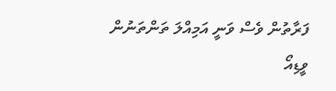ފަރާތުން ވެސް ވަނީ އަމިއްލަ ތަންތަނުން ވީޑިއޯ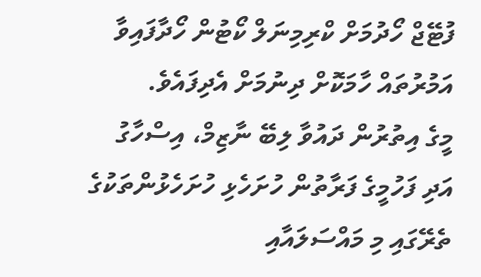ފުޓޭޖް ހޯދުމަށް ކްރިމިނަލް ކޯޓުން ހޯދާފައިވާ އަމުރުތައް ހާމަކޮށް ދިނުމަށް އެދިފައެވެ.
މީގެ އިތުރުން ދައުވާ ލިބޭ ނާޒިމް، އިސްހާގު އަދި ފަހުމީގެ ފަރާތުން ހުށަހެޅި ހުށަހެޅުންތަކުގެ ތެރޭގައި މި މައްސަލައާއި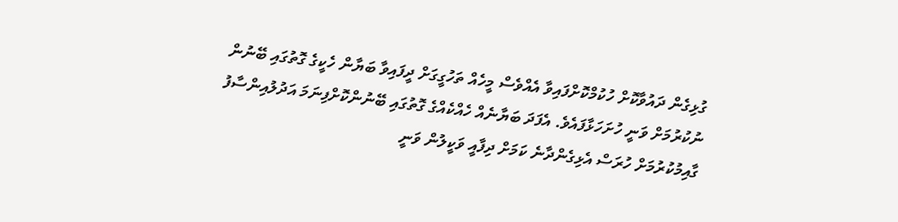ގުޅިގެން ދައުވާކޮށް ހުކުމްކޮށްފައިވާ އެއްވެސް މީހެއް ތަހުގީގަށް ދީފައިވާ ބަޔާން ހެކީގެ ގޮތުގައި ބޭނުން ނުކުރުމަށް ވަނީ ހުށަހަޅާފައެވެ. އެފަދަ ބަޔާނެއް ހެއްކެއްގެ ގޮތުގައި ބޭނުންކޮށްފިނަމަ އަދުލުއިންސާފު ގާއިމުކުރުމަށް ހުރަސް އެޅިގެންދާނެ ކަމަށް ދިފާއީ ވަކީލުން ވަނީ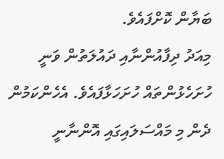ބަޔާން ކޮށްފައެވެ.
މިއަދު ދިފާއުންނާއި ދައުލަތުން ވަނީ ހުށަހެޅުންތައް ހުށަހަޅާފައެވެ. އެހެންކަމުން ދެން މި މައްސަލައިގައި އޮންނާނީ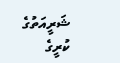ޝަރީއަތުގެ ކުރީގެ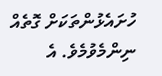ހުށައެޅުންތަކަށް ގޮތެއް ނިންމެވުމެވެ. އެ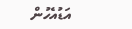އަޑުއެހުން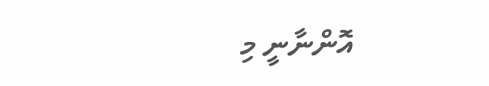އޮންނާނީ މި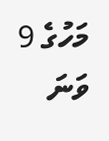މަހުގެ 9 ވަނަ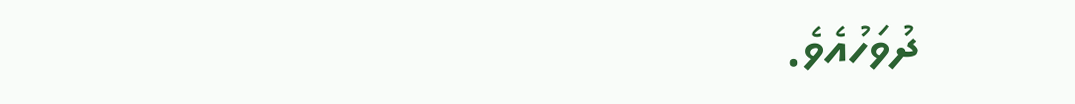ދުވަހުއެވެ.